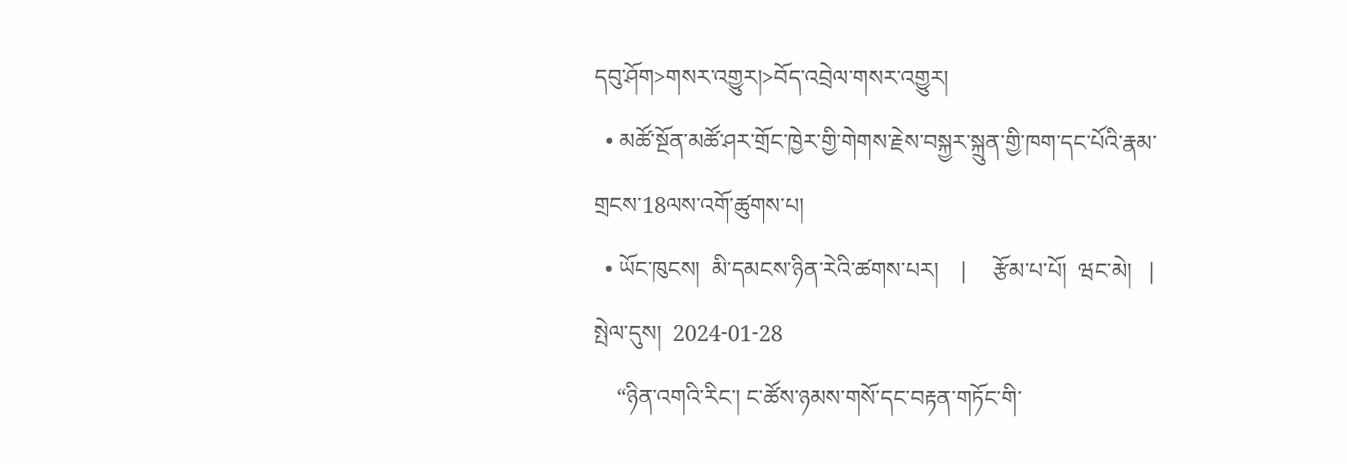དབུ་ཤོག>གསར་འགྱུར།>བོད་འབྲེལ་གསར་འགྱུར།
  • མཚོ་སྔོན་མཚོ་ཤར་གྲོང་ཁྱེར་གྱི་གེགས་རྗེས་བསྐྱར་སྐྲུན་གྱི་ཁག་དང་པོའི་རྣམ་གྲངས་18ལས་འགོ་ཚུགས་པ།
  • ཡོང་ཁུངས།  མི་དམངས་ཉིན་རེའི་ཚགས་པར།    |     རྩོམ་པ་པོ།  ཝང་མེ།   |     སྤེལ་དུས།  2024-01-28
    “ཉིན་འགའི་རིང་། ང་ཚོས་ཉམས་གསོ་དང་བརྟན་གཏོང་གི་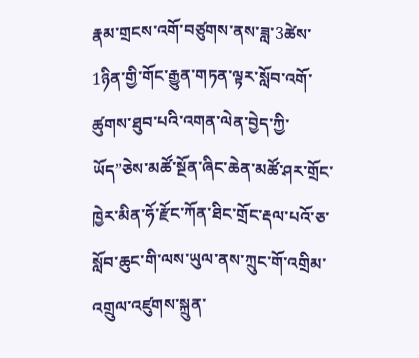རྣམ་གྲངས་འགོ་བཙུགས་ནས་ཟླ་3ཚེས་1ཉིན་གྱི་གོང་རྒྱུན་གཏན་ལྟར་སློབ་འགོ་ཚུགས་ཐུབ་པའི་འགན་ལེན་བྱེད་ཀྱི་ཡོད”ཅེས་མཚོ་སྔོན་ཞིང་ཆེན་མཚོ་ཤར་གྲོང་ཁྱེར་མིན་ཧོ་རྫོང་ཀོན་ཐིང་གྲོང་རྡལ་པའོ་ཅ་སློབ་ཆུང་གི་ལས་ཡུལ་ནས་ཀྲུང་གོ་འགྲིམ་འགྲུལ་འཛུགས་སྐྲུན་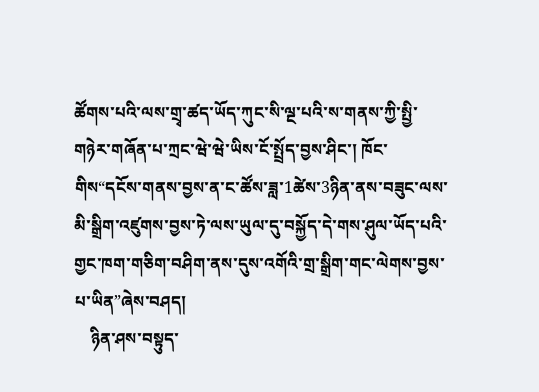ཚོགས་པའི་ལས་གྲྭ་ཚད་ཡོད་ཀུང་སི་ལྔ་པའི་ས་གནས་ཀྱི་སྤྱི་གཉེར་གཞོན་པ་ཀྲང་ཝེ་ཝེ་ཡིས་ངོ་སྤྲོད་བྱས་ཤིང་། ཁོང་གིས“དངོས་གནས་བྱས་ན་ང་ཚོས་ཟླ་1ཚེས་3ཉིན་ནས་བཟུང་ལས་མི་སྒྲིག་འཛུགས་བྱས་ཏེ་ལས་ཡུལ་དུ་བསྐྱོད་དེ་གས་ཤུལ་ཡོད་པའི་གྱང་ཁག་གཅིག་བཤིག་ནས་དུས་འགོའི་གྲ་སྒྲིག་གང་ལེགས་བྱས་པ་ཡིན”ཞེས་བཤད།
    ཉིན་ཤས་བསྟུད་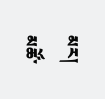མར། མཚོ་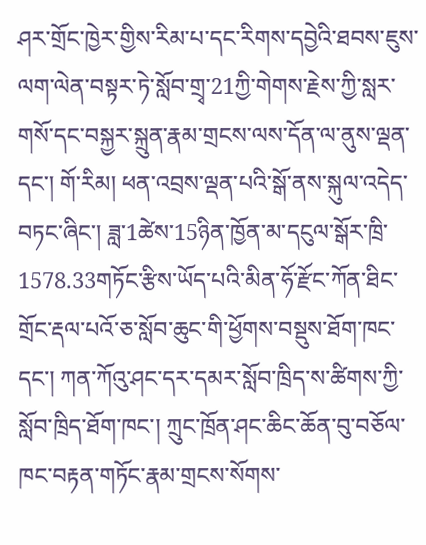ཤར་གྲོང་ཁྱེར་གྱིས་རིམ་པ་དང་རིགས་དབྱེའི་ཐབས་ཇུས་ལག་ལེན་བསྟར་ཏེ་སློབ་གྲྭ་21ཀྱི་གེགས་རྗེས་ཀྱི་སླར་གསོ་དང་བསྐྱར་སྐྲུན་རྣམ་གྲངས་ལས་དོན་ལ་ནུས་ལྡན་དང་། གོ་རིམ། ཕན་འབྲས་ལྡན་པའི་སྒོ་ནས་སྐུལ་འདེད་བཏང་ཞིང་། ཟླ་1ཚེས་15ཉིན་ཁྱོན་མ་དངུལ་སྒོར་ཁྲི་1578.33གཏོང་རྩིས་ཡོད་པའི་མིན་ཧོ་རྫོང་ཀོན་ཐིང་གྲོང་རྡལ་པའོ་ཅ་སློབ་ཆུང་གི་ཕྱོགས་བསྡུས་ཐོག་ཁང་དང་། ཀན་ཀོའུ་ཤང་དར་དམར་སློབ་ཁྲིད་ས་ཚིགས་ཀྱི་སློབ་ཁྲིད་ཐོག་ཁང་། ཀྲུང་ཁྲོན་ཤང་ཆིང་ཆོན་བུ་བཅོལ་ཁང་བརྟན་གཏོང་རྣམ་གྲངས་སོགས་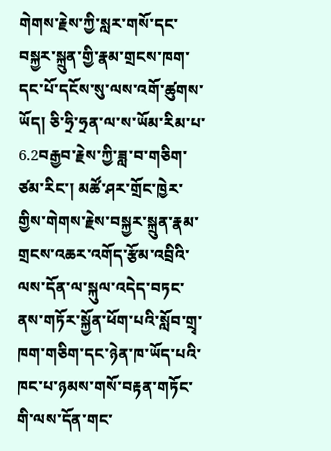གེགས་རྗེས་ཀྱི་སླར་གསོ་དང་བསྐྱར་སྐྲུན་གྱི་རྣམ་གྲངས་ཁག་དང་པོ་དངོས་སུ་ལས་འགོ་ཚུགས་ཡོད། ཅི་ཧྲི་ཧྲན་ལ་ས་ཡོམ་རིམ་པ་6.2བརྒྱབ་རྗེས་ཀྱི་ཟླ་བ་གཅིག་ཙམ་རིང་། མཚོ་ཤར་གྲོང་ཁྱེར་གྱིས་གེགས་རྗེས་བསྐྱར་སྐྲུན་རྣམ་གྲངས་འཆར་འགོད་རྩོམ་འབྲིའི་ལས་དོན་ལ་སྐུལ་འདེད་བཏང་ནས་གཏོར་སྐྱོན་ཕོག་པའི་སློབ་གྲྭ་ཁག་གཅིག་དང་ཉེན་ཁ་ཡོད་པའི་ཁང་པ་ཉམས་གསོ་བརྟན་གཏོང་གི་ལས་དོན་གང་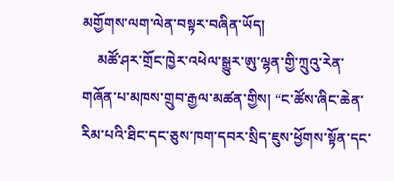མགྱོགས་ལག་ལེན་བསྟར་བཞིན་ཡོད།
    མཚོ་ཤར་གྲོང་ཁྱེར་འཕེལ་སྒྱུར་ཨུ་ལྷན་གྱི་ཀྲུའུ་རེན་གཞོན་པ་མཁས་གྲུབ་རྒྱལ་མཚན་གྱིས། “ང་ཚོས་ཞིང་ཆེན་རིམ་པའི་ཐིང་དང་ཅུས་ཁག་དབར་སྲིད་ཇུས་ཕྱོགས་སྟོན་དང་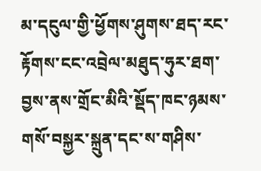མ་དངུལ་གྱི་ཕྱོགས་ཤུགས་ཐད་རང་རྟོགས་ངང་འབྲེལ་མཐུད་ཧུར་ཐག་བྱས་ནས་གྲོང་མིའི་སྡོད་ཁང་ཉམས་གསོ་བསྐྱར་སྐྲུན་དང་ས་གཤིས་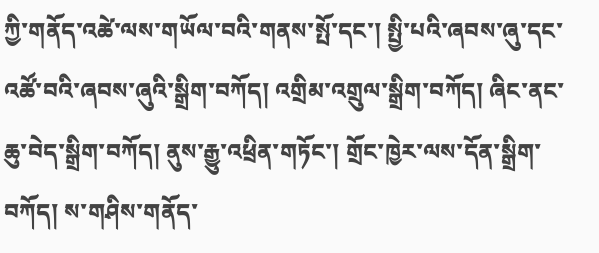ཀྱི་གནོད་འཚེ་ལས་གཡོལ་བའི་གནས་སྤོ་དང་། སྤྱི་པའི་ཞབས་ཞུ་དང་འཚོ་བའི་ཞབས་ཞུའི་སྒྲིག་བཀོད། འགྲིམ་འགྲུལ་སྒྲིག་བཀོད། ཞིང་ནང་ཆུ་བེད་སྒྲིག་བཀོད། ནུས་རྒྱུ་འཕྲིན་གཏོང་། གྲོང་ཁྱེར་ལས་དོན་སྒྲིག་བཀོད། ས་གཤིས་གནོད་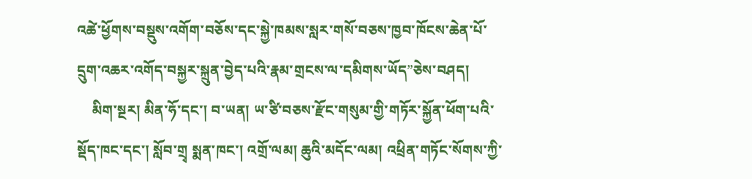འཚེ་ཕྱོགས་བསྡུས་འགོག་བཅོས་དང་སྐྱེ་ཁམས་སླར་གསོ་བཅས་ཁྱབ་ཁོངས་ཆེན་པོ་དྲུག་འཆར་འགོད་བསྐྱར་སྐྲུན་བྱེད་པའི་རྣམ་གྲངས་ལ་དམིགས་ཡོད”ཅེས་བཤད།
    མིག་སྔར། མིན་ཧོ་དང་། བ་ཡན། ཡ་ཙི་བཅས་རྫོང་གསུམ་གྱི་གཏོར་སྐྱོན་ཕོག་པའི་སྡོད་ཁང་དང་། སློབ་གྲྭ སྨན་ཁང་། འགྲོ་ལམ། ཆུའི་མདོང་ལམ། འཕྲིན་གཏོང་སོགས་ཀྱི་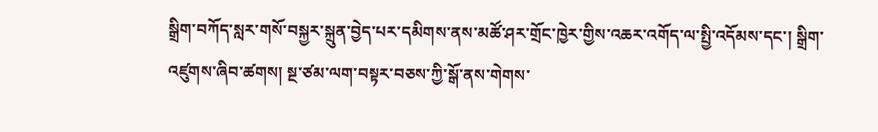སྒྲིག་བཀོད་སླར་གསོ་བསྐྱར་སྐྲུན་བྱེད་པར་དམིགས་ནས་མཚོ་ཤར་གྲོང་ཁྱེར་གྱིས་འཆར་འགོད་ལ་སྤྱི་འདོམས་དང་། སྒྲིག་འཛུགས་ཞིབ་ཚགས། སྔ་ཙམ་ལག་བསྟར་བཅས་ཀྱི་སྒོ་ནས་གེགས་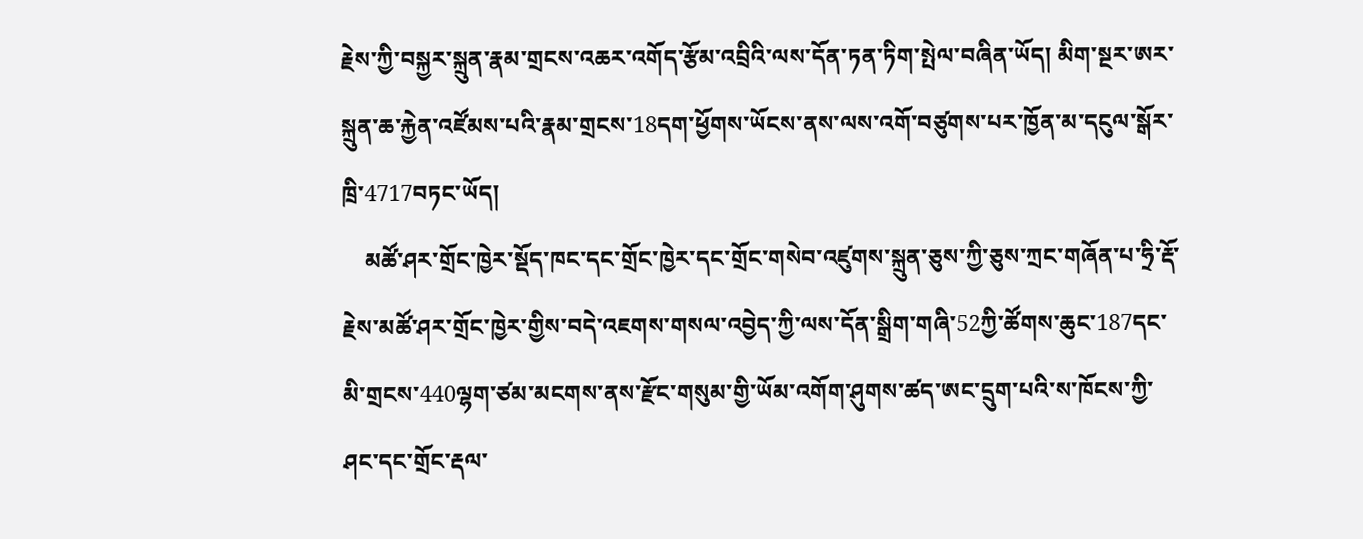རྗེས་ཀྱི་བསྐྱར་སྐྲུན་རྣམ་གྲངས་འཆར་འགོད་རྩོམ་འབྲིའི་ལས་དོན་ཏན་ཏིག་སྤེལ་བཞིན་ཡོད། མིག་སྔར་ཨར་སྐྲུན་ཆ་རྐྱེན་འཛོམས་པའི་རྣམ་གྲངས་18དག་ཕྱོགས་ཡོངས་ནས་ལས་འགོ་བཙུགས་པར་ཁྱོན་མ་དངུལ་སྒོར་ཁྲི་4717བཏང་ཡོད།
    མཚོ་ཤར་གྲོང་ཁྱེར་སྡོད་ཁང་དང་གྲོང་ཁྱེར་དང་གྲོང་གསེབ་འཛུགས་སྐྲུན་ཅུས་ཀྱི་ཅུས་ཀྲང་གཞོན་པ་ཧྲི་རྡོ་རྗེས་མཚོ་ཤར་གྲོང་ཁྱེར་གྱིས་བདེ་འཇགས་གསལ་འབྱེད་ཀྱི་ལས་དོན་སྒྲིག་གཞི་52ཀྱི་ཚོགས་ཆུང་187དང་མི་གྲངས་440ལྷག་ཙམ་མངགས་ནས་རྫོང་གསུམ་གྱི་ཡོམ་འགོག་ཤུགས་ཚད་ཨང་དྲུག་པའི་ས་ཁོངས་ཀྱི་ཤང་དང་གྲོང་རྡལ་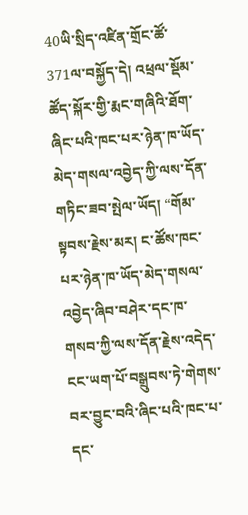40ཡི་སྲིད་འཛིན་གྲོང་ཚོ་371ལ་བསྐྱོད་དེ། འཕྲལ་སྡོམ་ཚོད་སྐོར་གྱི་རྨང་གཞིའི་ཐོག་ཞིང་པའི་ཁང་པར་ཉེན་ཁ་ཡོད་མེད་གསལ་འབྱེད་ཀྱི་ལས་དོན་གཏིང་ཟབ་སྤེལ་ཡོད། “གོམ་སྟབས་རྗེས་མར། ང་ཚོས་ཁང་པར་ཉེན་ཁ་ཡོད་མེད་གསལ་འབྱེད་ཞིབ་བཤེར་དང་ཁ་གསབ་ཀྱི་ལས་དོན་རྗེས་འདེད་ངང་ཡག་པོ་བསྒྲུབས་ཏེ་གེགས་བར་བྱུང་བའི་ཞིང་པའི་ཁང་པ་དང་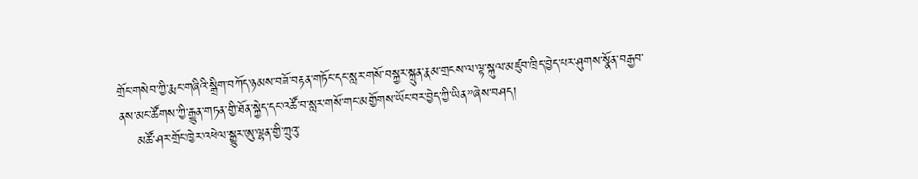གྲོང་གསེབ་ཀྱི་རྨང་གཞིའི་སྒྲིག་བཀོད་ཉམས་བཟོ་བརྟན་གཏོང་དང་སླར་གསོ་བསྐྱར་སྐྲུན་རྣམ་གྲངས་ལ་ལྟ་སྐུལ་མཛུབ་ཁྲིད་བྱེད་པར་ཤུགས་སྣོན་བརྒྱབ་ནས་མང་ཚོགས་ཀྱི་རྒྱུན་གཏན་གྱི་ཐོན་སྐྱེད་དང་འཚོ་བ་སླར་གསོ་གང་མགྱོགས་ཡོང་བར་བྱེད་ཀྱི་ཡིན”ཞེས་བཤད།
    མཚོ་ཤར་གྲོང་ཁྱེར་འཕེལ་སྒྱུར་ཨུ་ལྷན་གྱི་ཀྲུའུ་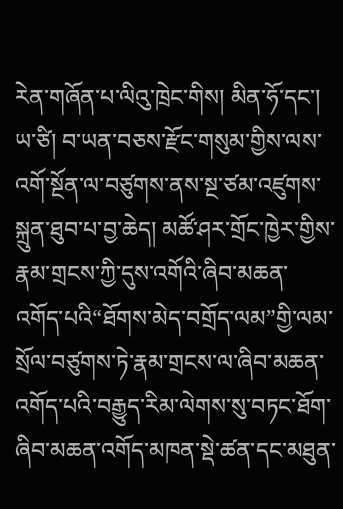རེན་གཞོན་པ་ལིའུ་ཁྲེང་གིས། མིན་ཧོ་དང་། ཡ་ཙི། བ་ཡན་བཅས་རྫོང་གསུམ་གྱིས་ལས་འགོ་སྔོན་ལ་བཙུགས་ནས་སྔ་ཙམ་འཛུགས་སྐྲུན་ཐུབ་པ་བྱ་ཆེད། མཚོ་ཤར་གྲོང་ཁྱེར་གྱིས་རྣམ་གྲངས་ཀྱི་དུས་འགོའི་ཞིབ་མཆན་འགོད་པའི“ཐོགས་མེད་བགྲོད་ལམ”གྱི་ལམ་སྲོལ་བཙུགས་ཏེ་རྣམ་གྲངས་ལ་ཞིབ་མཆན་འགོད་པའི་བརྒྱུད་རིམ་ལེགས་སུ་བཏང་ཐོག་ཞིབ་མཆན་འགོད་མཁན་སྡེ་ཚན་དང་མཐུན་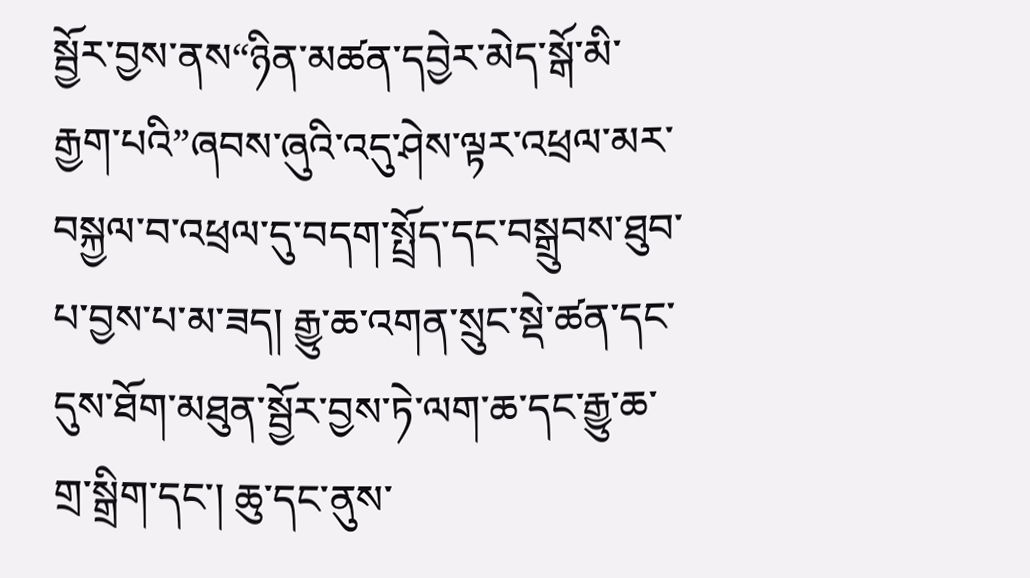སྦྱོར་བྱས་ནས“ཉིན་མཚན་དབྱེར་མེད་སྒོ་མི་རྒྱག་པའི”ཞབས་ཞུའི་འདུ་ཤེས་ལྟར་འཕྲལ་མར་བསྐྱལ་བ་འཕྲལ་དུ་བདག་སྤྲོད་དང་བསྒྲུབས་ཐུབ་པ་བྱས་པ་མ་ཟད། རྒྱུ་ཆ་འགན་སྲུང་སྡེ་ཚན་དང་དུས་ཐོག་མཐུན་སྦྱོར་བྱས་ཏེ་ལག་ཆ་དང་རྒྱུ་ཆ་གྲ་སྒྲིག་དང་། ཆུ་དང་ནུས་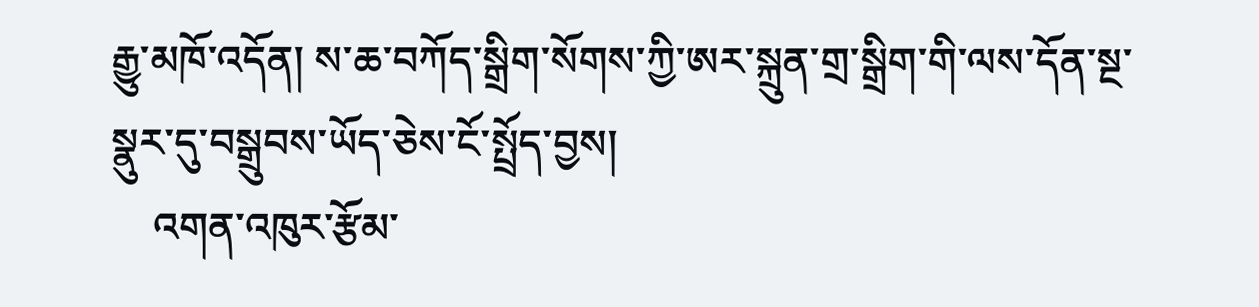རྒྱུ་མཁོ་འདོན། ས་ཆ་བཀོད་སྒྲིག་སོགས་ཀྱི་ཨར་སྐྲུན་གྲ་སྒྲིག་གི་ལས་དོན་སྔ་སྣུར་དུ་བསྒྲུབས་ཡོད་ཅེས་ངོ་སྤྲོད་བྱས།
    འགན་འཁུར་རྩོམ་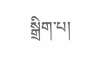སྒྲིག་པ།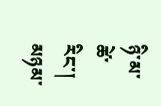ཉི་མ་ཚེ་རིང་།
མཉམ་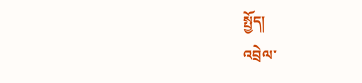སྤྱོད།
འབྲེལ་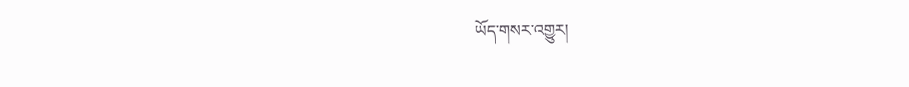ཡོད་གསར་འགྱུར།